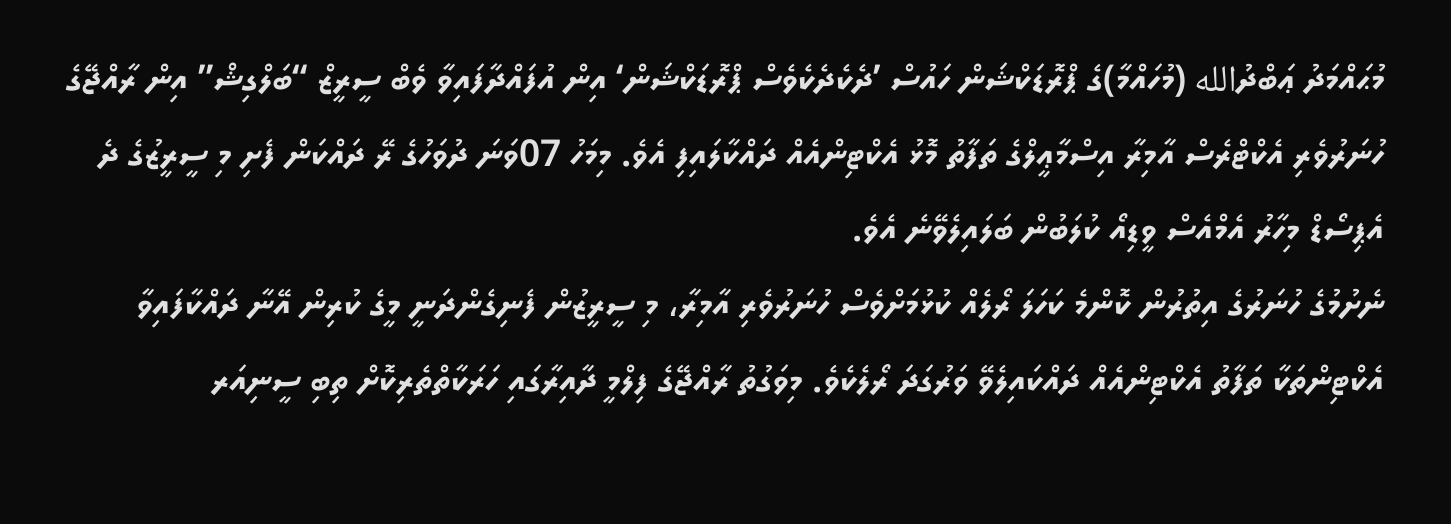މުޙައްމަދު ޢަބްދުالله (މުހައްމާ)ގެ ޕްރޮޑަކްޝަން ހައުސް ’ދެކެދެކެވެސް ޕްރޮޑަކްޝަން‘ އިން އުފައްދާފައިވާ ވެބް ސީރީޒް “ބަލްގިޝް” އިން ރާއްޖޭގެ ހުނަރުވެރި އެކްޓްރެސް އާމިރާ އިސްމާޢީލްގެ ތަފާތު މޮޅު އެކްޓިންއެއް ދައްކާލައިފި އެވެ. މިމަހު 07ވަނަ ދުވަހުގެ ރޭ ދައްކަން ފެށި މި ސީރީޒުގެ ދެ އެޕިސޯޑް މިހާރު އެމްއެސް ވީޑިއޯ ކުލަބުން ބަލައިލެވޭނެ އެވެ.
ނެށުމުގެ ހުނަރުގެ އިތުރުން ކޮންމެ ކަހަލަ ރޯލެއް ކުޅުމަށްވެސް ހުނަރުވެރި އާމިރާ، މި ސީރީޒުން ފެނިގެންދަނީ މީގެ ކުރިން އޭނާ ދައްކާފައިވާ އެކްޓިންތަކާ ތަފާތު އެކްޓިންއެއް ދައްކައިލެވޭ ވަރުގަދަ ރޯލެކެވެ. މިވަގުތު ރާއްޖޭގެ ފިލްމީ ދާއިރާގައި ހަރަކާތްތެރިކޮށް ތިބި ސީނިއަރ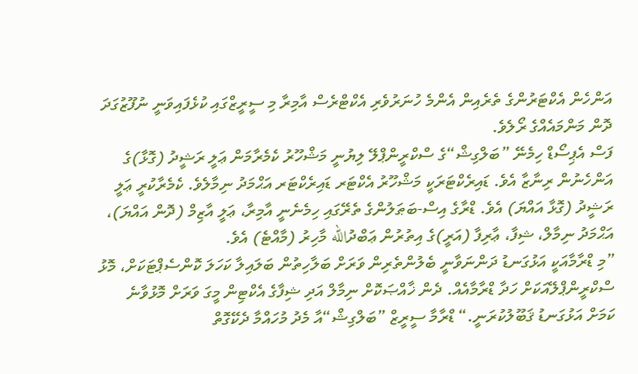އަންހެން އެކްޓަރުންގެ ތެރެއިން އެންމެ ހުނަރުވެރި އެކްޓްރެސް އާމިރާ މި ސީރީޒްގައި ކުޅެފައިވަނީ ނުފޫޒުގަދަ ދޮން މަންމައެއްގެ ރޯލެވެ.
ފަސް އެޕިސޯޑް ހިމެނޭ ”ބަލްގިޝް“ގެ ސްކްރީންޕްލޭ ލިޔުނީ މަޝްހޫރު ކެމެރާމަން ޢަލީ ރަޝީދު (ގޮޅާ)ގެ އަންހެނުން ރިނާޒާ އެވެ. ޑައިރެކްޓަރަކީ މަޝްހޫރު އެކްޓަރ ޑައިރެކްޓަރ އަޙްމަދު ނިމާލެވެ. ކެމެރާކުރީ ޢަލީ ރަޝީދު (ގޮޅާ އައްޔަ) އެވެ. ޑްރާގެ އިސް-ބަޠަލުންގެ ތެރޭގައި ހިމެނެނީ އާމިރާ، ޢަލީ އާޒިމް (ދޮން އައްޔަ)، އަޙްމަދު ނިމާލް، ޝިފާ، ޢާރިފާ (އަރީ)ގެ އިތުރުން ޢަބްދުالله މާހިރު (މާއްޓެ) އެވެ.
”މި ޑްރާމާއަކީ އަޅުގަނޑު ދަންނަވާނީ ބެލުންތެރިން ވަރަށް ބަލާހިތުން ބަލައިލާ ކަހަލަ ކޮންސެޕްޓަކަށް، މޮޅު ސްކްރީންޕްލޭއަކަށް ހަދާ ޑްރާމާއެއް. ދެން ޚާއްޞަކޮށް ނިމާލް އަދި ޝިފާގެ އެކްޓިން މީގަ ވަރަށް މޮޅުވާނެ ކަމަށް އަޅުގަނޑު ޤަބޫލުކުރަނީ.“ ޑްރާމާ ސީރީޒް ”ބަލްގިޝް“އާ މެދު މުހައްމާ ދެކޭގޮތް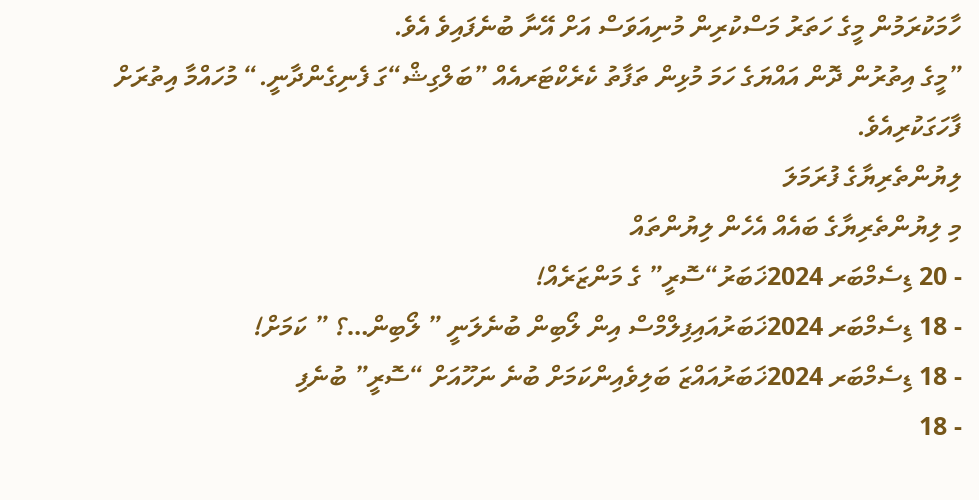ހާމަކުރަމުން މީގެ ހަތަރު މަސްކުރިން މުނިއަވަސް އަށް އޭނާ ބުނެފައިވެ އެވެ.
”މީގެ އިތުރުން ދޮން އައްޔަގެ ހަމަ މުޅިން ތަފާތު ކެރެކްޓަރއެއް ”ބަލްގިޝް“ގަ ފެނިގެންދާނީ.“ މުހައްމާ އިތުރަށް ފާހަގަކުރިއެވެ.
ލިޔުންތެރިޔާގެ ފުރަމަލަ
މި ލިޔުންތެރިޔާގެ ބައެއް އެހެން ލިޔުންތައް
- 20 ޑިސެމްބަރ 2024ޚަބަރު“ސޮރީ” ގެ މަންޒަރެއް!
- 18 ޑިސެމްބަރ 2024ޚަބަރުއައިފިލްމްސް އިން ލޯބިން ބުނެލަނީ ” ލޯބިން…؟ ” ކަމަށް!
- 18 ޑިސެމްބަރ 2024ޚަބަރުއައްޒަ ބަލިވެއިންކަމަށް ބުނެ ނަހޫއަށް “ސޮރީ” ބުނެފި
- 18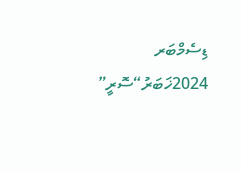ޑިސެމްބަރ 2024ޚަބަރު“ސޮރީ”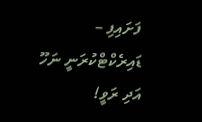ފަށައިފި – ޑައިރެކްޓްކުރަނީ ނަހޫ އަދި ރަވީ!